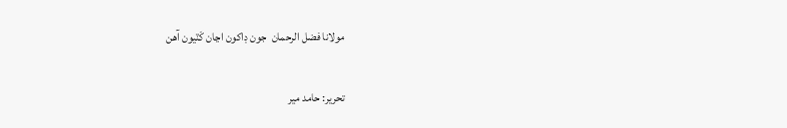مولانا فضل الرحمان  جون ڊاکون اڃان کَٽيون آھن

تحرير: حامد مير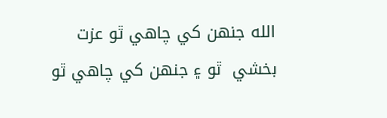الله جنهن کي چاهي ٿو عزت بخشي  ٿو ۽ جنهن کي چاهي ٿو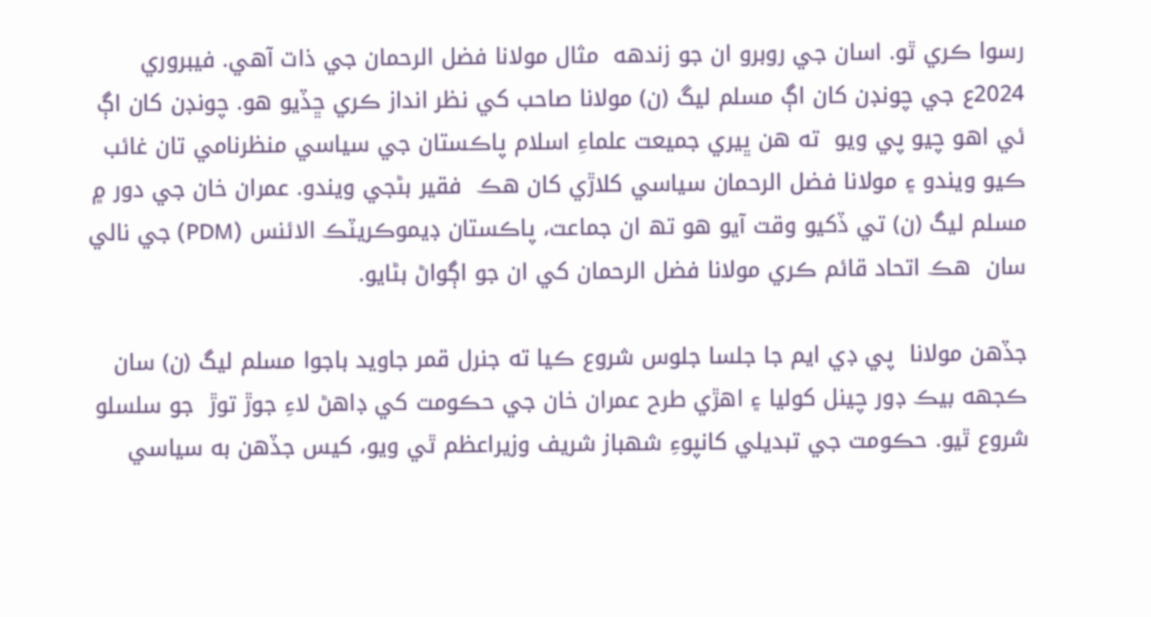رسوا ڪري ٿو. اسان جي روبرو ان جو زندهه  مثال مولانا فضل الرحمان جي ذات آهي. فيبروري 2024ع جي چونڊن کان اڳ مسلم ليگ (ن) مولانا صاحب کي نظر انداز ڪري ڇڏيو ھو. چونڊن کان اڳ ئي اهو چيو پي ويو  ته هن ڀيري جميعت علماءِ اسلام پاڪستان جي سياسي منظرنامي تان غائب ڪيو ويندو ۽ مولانا فضل الرحمان سياسي کلاڙي کان ھڪ  فقير بڻجي ويندو. عمران خان جي دور ۾ مسلم ليگ (ن) تي ڏکيو وقت آيو ھو تھ ان جماعت، پاڪستان ڊيموڪريٽڪ الائنس (PDM) جي نالي سان  ھڪ اتحاد قائم ڪري مولانا فضل الرحمان کي ان جو اڳواڻ بڻايو.

جڏھن مولانا  پي ڊي ايم جا جلسا جلوس شروع ڪيا ته جنرل قمر جاويد باجوا مسلم ليگ (ن) سان ڪجهه بيڪ ڊور چينل کوليا ۽ اهڙي طرح عمران خان جي حڪومت کي ڊاهڻ لاءِ جوڙ توڙ  جو سلسلو شروع ٿيو. حڪومت جي تبديلي کانپوءِ شهباز شريف وزيراعظم ٿي ويو، کيس جڏهن به سياسي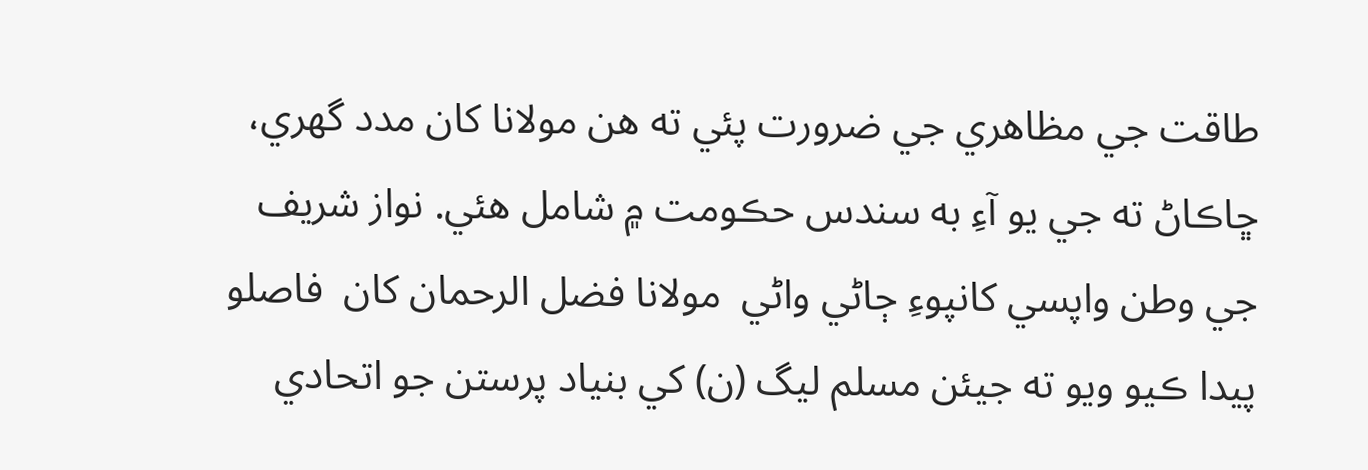طاقت جي مظاهري جي ضرورت پئي ته هن مولانا کان مدد گهري، ڇاڪاڻ ته جي يو آءِ به سندس حڪومت ۾ شامل هئي. نواز شريف جي وطن واپسي کانپوءِ ڄاڻي واڻي  مولانا فضل الرحمان کان  فاصلو  پيدا ڪيو ويو ته جيئن مسلم ليگ (ن) کي بنياد پرستن جو اتحادي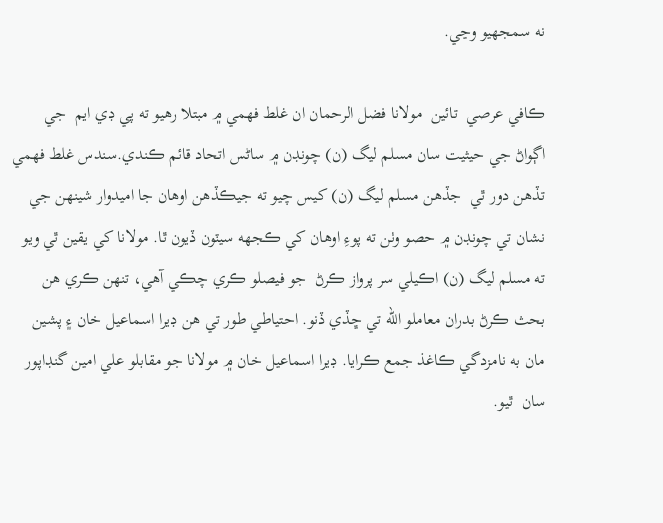نه سمجهيو وڃي.

ڪافي عرصي  تائين  مولانا فضل الرحمان ان غلط فهمي ۾ مبتلا رھيو ته پي ڊي ايم  جي اڳواڻ جي حيثيت سان مسلم ليگ (ن) چونڊن ۾ ساڻس اتحاد قائم ڪندي.سندس غلط فهمي تڏهن دور ٿي  جڏهن مسلم ليگ (ن) کيس چيو ته جيڪڏهن اوهان جا اميدوار شينهن جي نشان تي چونڊن ۾ حصو وٺن ته پوءِ اوهان کي ڪجهه سيٽون ڏيون ٿا. مولانا کي يقين ٿي ويو ته مسلم ليگ (ن) اڪيلي سر پرواز ڪرڻ  جو فيصلو ڪري چڪي آهي، تنهن ڪري هن بحث ڪرڻ بدران معاملو الله تي ڇڏي ڏنو. احتياطي طور تي هن ڊيرا اسماعيل خان ۽ پشين مان به نامزدگي ڪاغذ جمع ڪرايا. ڊيرا اسماعيل خان ۾ مولانا جو مقابلو علي امين گنڊاپور سان  ٿيو.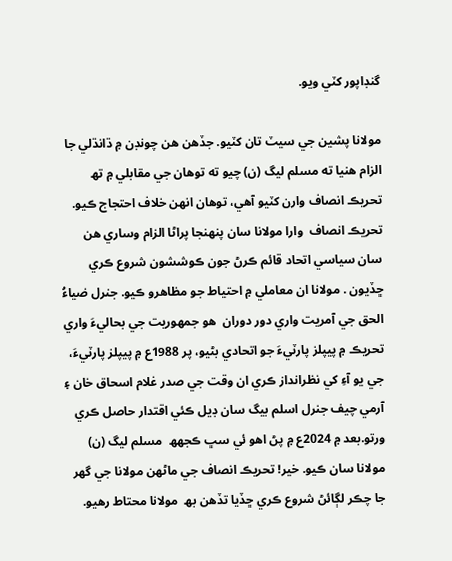گنڊاپور کٽي ويو.

مولانا پشين جي سيٽ تان کٽيو. جڏهن هن چونڊن ۾ ڌانڌلي جا الزام هنيا ته مسلم ليگ (ن) چيو ته توهان جي مقابلي ۾ تھ تحريڪ انصاف وارن کٽيو آهي، توهان انهن خلاف احتجاج ڪيو. تحريڪ انصاف  وارا مولانا سان پنهنجا پراڻا الزام وساري ھن سان سياسي اتحاد قائم ڪرڻ جون ڪوششون شروع ڪري ڇڏيون . مولانا ان معاملي ۾ احتياط جو مظاهرو ڪيو. جنرل ضياءُ الحق جي آمريت واري دور دوران  ھو جمهوريت جي بحاليءَ واري تحريڪ ۾ پيپلز پارٽيءَ جو اتحادي بڻيو، پر 1988ع ۾ پيپلز پارٽيءَ، جي يو آءِ کي نظرانداز ڪري ان وقت جي صدر غلام اسحاق خان ۽ آرمي چيف جنرل اسلم بيگ سان ڊيل ڪئي اقتدار حاصل ڪري ورتو.بعد ۾ 2024ع ۾ پڻ اھو ئي سڀ ڪجھھ  مسلم ليگ (ن)  مولانا سان ڪيو. خير! تحريڪ انصاف جي ماڻهن مولانا جي گهر جا چڪر لڳائڻ شروع ڪري ڇڏيا تڏھن بھ  مولانا محتاط رھيو.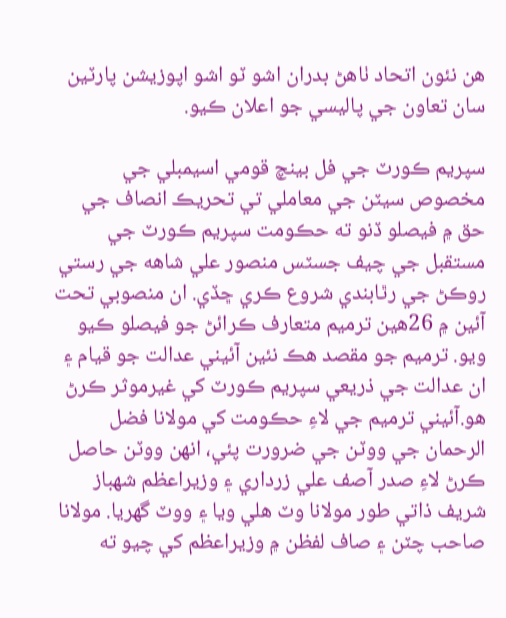هن نئون اتحاد ٺاهڻ بدران اشو ٽو اشو اپوزيشن پارٽين سان تعاون جي پاليسي جو اعلان ڪيو.

سپريم ڪورٽ جي فل بينچ قومي اسيمبلي جي مخصوص سيٽن جي معاملي تي تحريڪ انصاف جي حق ۾ فيصلو ڏنو ته حڪومت سپريم ڪورٽ جي مستقبل جي چيف جسٽس منصور علي شاهه جي رستي روڪڻ جي رٿابندي شروع ڪري ڇڏي. ان منصوبي تحت آئين ۾ 26هين ترميم متعارف ڪرائڻ جو فيصلو ڪيو ويو. ترميم جو مقصد ھڪ نئين آئيني عدالت جو قيام ۽ ان عدالت جي ذريعي سپريم ڪورٽ کي غيرموثر ڪرڻ ھو.آئيني ترميم جي لاءِ حڪومت کي مولانا فضل الرحمان جي ووٽن جي ضرورت پئي، انھن ووٽن حاصل ڪرڻ لاءِ صدر آصف علي زرداري ۽ وزيراعظم شهباز شريف ذاتي طور مولانا وٽ ھلي ويا ۽ ووٽ گهريا. مولانا صاحب چٽن ۽ صاف لفظن ۾ وزيراعظم کي چيو ته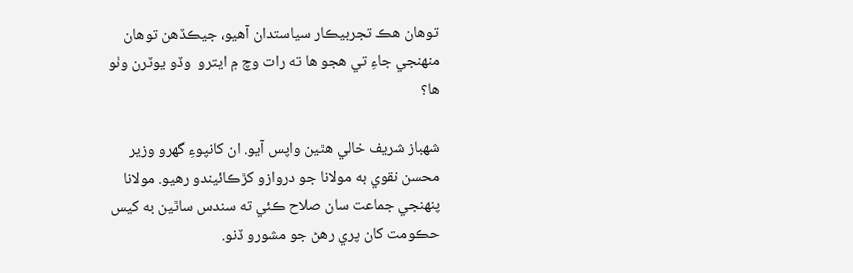توهان هڪ تجربيڪار سياستدان آهيو، جيڪڏهن توهان منهنجي جاءِ تي هجو ها ته رات وچ ۾ ايترو  وڏو يوٽرن وٺو ها؟

شهباز شريف خالي هٿين واپس آيو. ان کانپوءِ گهرو وزير محسن نقوي به مولانا جو دروازو کڙڪائيندو رهيو. مولانا پنهنجي جماعت سان صلاح ڪئي ته سندس ساٿين به کيس حڪومت کان پري رهڻ جو مشورو ڏنو.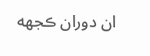ان دوران ڪجهه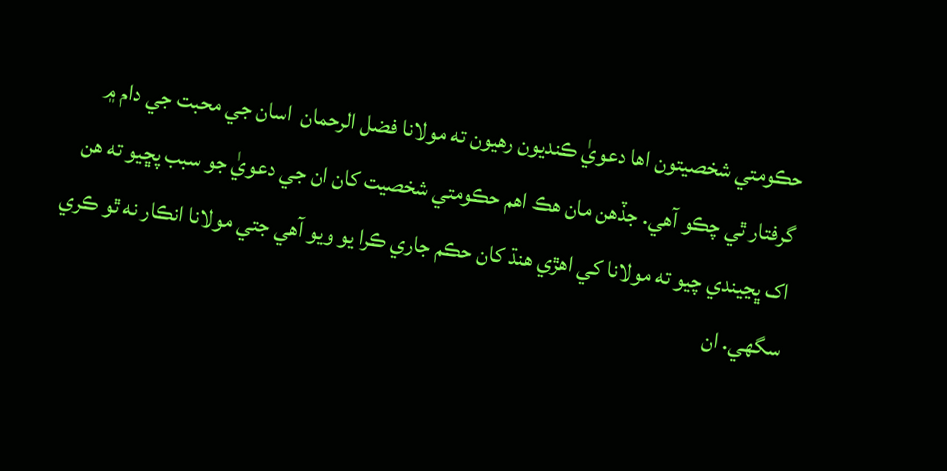حڪومتي شخصيتون اھا دعويٰ ڪنديون رهيون ته مولانا فضل الرحمان  اسان جي محبت جي دام ۾  گرفتار ٿي چڪو آهي. جڏهن مان هڪ اهم حڪومتي شخصيت کان ان جي دعويٰ جو سبب پڇيو ته هن اک ڀڃيندي چيو ته مولانا کي اهڙي هنڌ کان حڪم جاري ڪرا يو ويو آھي جتي مولانا انڪار نه ٿو ڪري سگهي. ان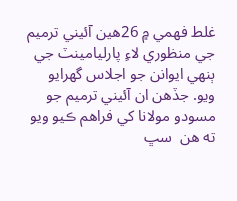غلط فهمي ۾ 26هين آئيني ترميم جي منظوري لاءِ پارليامينٽ جي ٻنهي ايوانن جو اجلاس گهرايو ويو. جڏهن ان آئيني ترميم جو مسودو مولانا کي فراهم ڪيو ويو ته هن  سڀ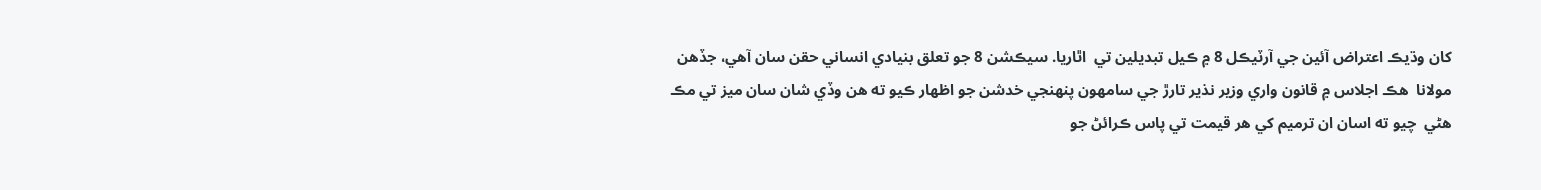کان وڌيڪ اعتراض آئين جي آرٽيڪل 8 ۾ ڪيل تبديلين تي  اٿاريا. سيڪشن 8 جو تعلق بنيادي انساني حقن سان آهي، جڏهن مولانا  ھڪ اجلاس ۾ قانون واري وزير نذير تارڙ جي سامھون پنھنجي خدشن جو اظهار ڪيو ته هن وڏي شان سان ميز تي مڪ ھڻي  چيو ته اسان ان ترميم کي هر قيمت تي پاس ڪرائڻ جو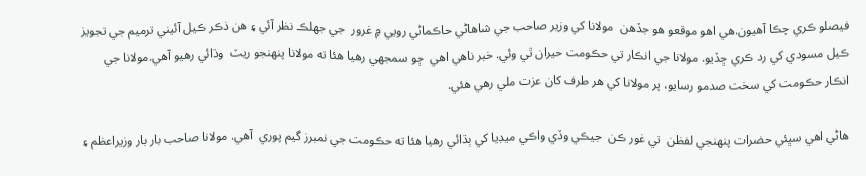فيصلو ڪري چڪا آھيون.ھي اھو موقعو ھو جڏھن  مولانا کي وزير صاحب جي شاھاڻي حاڪماڻي رويي ۾ غرور  جي جھلڪ نظر آئي ۽ هن ذڪر ڪيل آئيني ترميم جي تجويز ڪيل مسودي کي رد ڪري ڇڏيو. مولانا جي انڪار تي حڪومت حيران ٿي وئي. خبر ناھي اھي  ڇو سمجھي رهيا هئا ته مولانا پنهنجو ريٽ  وڌائي رهيو آهي.مولانا جي انڪار حڪومت کي سخت صدمو رسايو، پر مولانا کي هر طرف کان عزت ملي رهي هئي.

هاڻي اھي سڀئي حضرات پنهنجي لفظن  تي غور ڪن  جيڪي وڏي واڪي ميڊيا کي ٻڌائي رهيا هئا ته حڪومت جي نمبرز گيم پوري  آهي. مولانا صاحب بار بار وزيراعظم ۽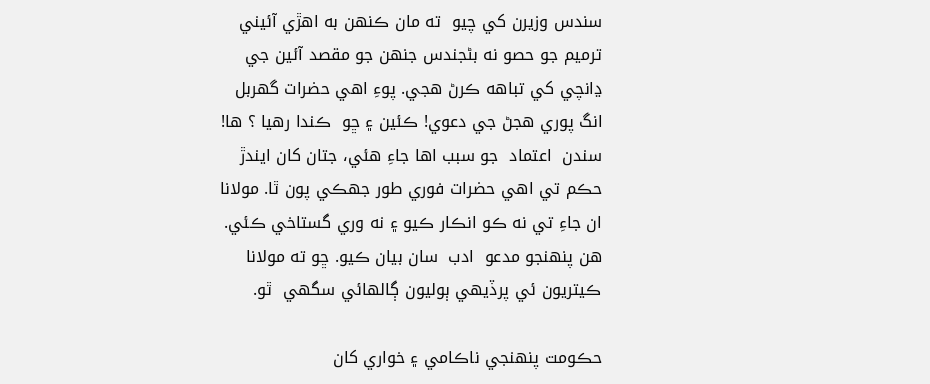سندس وزيرن کي چيو  ته مان ڪنهن به اھڙي آئيني ترميم جو حصو نه بڻجندس جنهن جو مقصد آئين جي ڍانچي کي تباهه ڪرڻ هجي. پوءِ اهي حضرات گھربل  انگ پوري ھجڻ جي دعوي! ڪئين ۽ ڇو  ڪندا رھيا ؟ ها! سندن  اعتماد  جو سبب اها جاءِ هئي، جتان کان ايندڙ  حڪم تي اھي حضرات فوري طور جھڪي پون ٿا. مولانا ان جاءِ تي نه ڪو انڪار ڪيو ۽ نه وري گستاخي ڪئي. هن پنهنجو مدعو  ادب  سان بيان ڪيو. ڇو ته مولانا ڪيتريون ئي پرڏيهي ٻوليون ڳالهائي سگهي  ٿو.

حڪومت پنهنجي ناڪامي ۽ خواري کان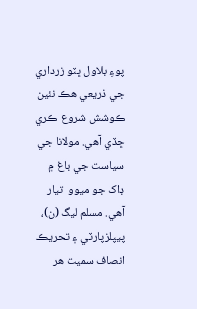پوءِ بلاول ڀٽو زرداري جي ذريعي هڪ نئين ڪوشش شروع ڪري ڇڏي آهي. مولانا جي سياست جي باغ ۾ ڊاک جو ميوو  تيار آهي. مسلم ليگ (ن)، پيپلزپارٽي ۽ تحريڪ انصاف سميت هر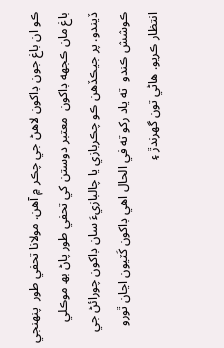ڪو ان باغ جون ڊاکون لاھڻ جي چڪر ۾ آهن. مولانا تحفي طور  پنهنجي باغ مان ڪجهه ڊاکون  معتبر دوستن کي تحفي طور پاڻ بھ موڪلي ڏيندو. پر جيڪڏهن ڪو چڪربازي يا چالبازيءَ سان ڊاکون چورائڻ جي ڪوشش ڪندو  ته ياد رکو ته في الحال اھي ڊاکون کَٽيون اڃان ٿورو انتظار ڪريو. هاڻي تون گھرندڙ ۽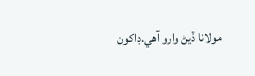مولانا ڏيڻ وارو آهي.ڊاکون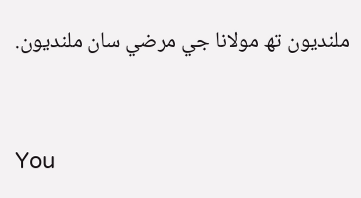ملنديون تھ مولانا جي مرضي سان ملنديون.



You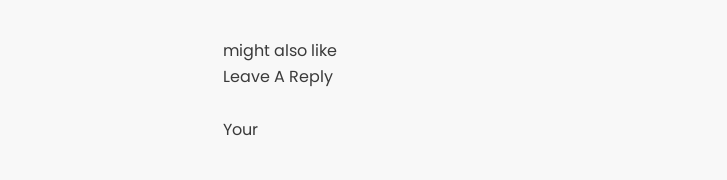might also like
Leave A Reply

Your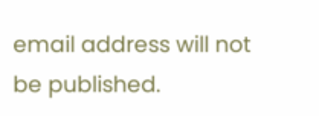email address will not be published.